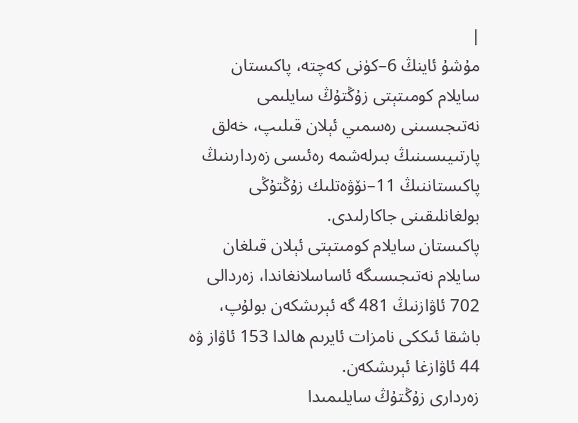|
مۇشۇ ئاينڭ 6–كۈنى كەچتە، پاكىستان سايلام كومىتېتى زۇڭتۇڭ سايلىمى نەتىجىسىنى رەسمىي ئېلان قىلىپ، خەلق پارتىيىسىنىڭ بىرلەشمە رەئىسى زەردارىنىڭ پاكىستاننىڭ 11–نۆۋەتلىك زۇڭتۇڭى بولغانلىقىنى جاكارلىدى.
پاكىستان سايلام كومىتېتى ئېلان قىلغان سايلام نەتىجىسىگە ئاساسلانغاندا، زەردالى 702 ئاۋازنىڭ 481 گە ئېرىشكەن بولۇپ، باشقا ئىككى نامزات ئايرىم ھالدا 153 ئاۋاز ۋە 44 ئاۋازغا ئېرىشكەن.
زەردارى زۇڭتۇڭ سايلىمىدا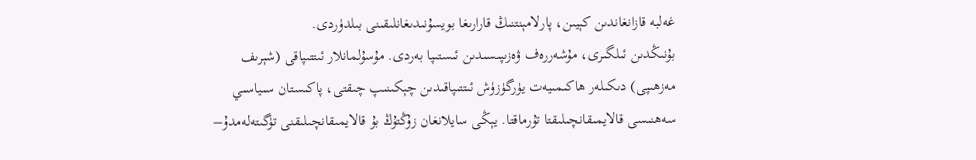غەلبە قازانغاندىن كېيىن، پارلامېنتنىڭ قارارىغا بويسۇنىدىغانلىقىنى بىلدۈردى.
بۇنىڭدىن ئىلگىرى، مۇشەررەف ۋەزىپىسىدىن ئىستىپا بەردى. مۇسۇلمانلار ئىتتىپاقى (شېرىف مەزھىپى) دىكىلەر ھاكىمىيەت يۈرگۈزۈش ئىتتىپاقىدىن چېكىنىپ چىقتى، پاكىستان سىياسىي سەھنىسى قالايمىقانچىلىقتا تۇرماقتا. يېڭى سايلانغان زۇڭتۇڭ بۇ قالايمىقانچىلىقنى تۈگىتەلەمدۇ–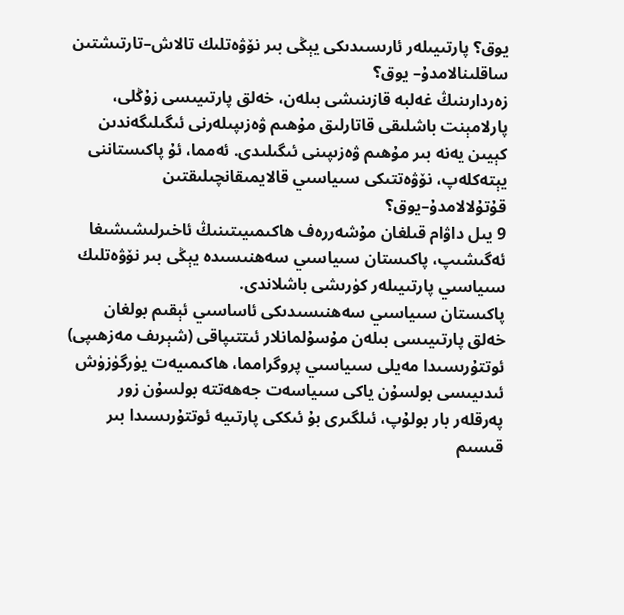يوق؟ پارتىيىلەر ئارىسىدىكى يېڭى بىر نۆۋەتلىك تالاش–تارتىشتىن ساقلىنالامدۇ– يوق؟
زەردارىنىڭ غەلبە قازىنىشى بىلەن، خەلق پارتىيىسى زۇڭلى، پارلامېنت باشلىقى قاتارلىق مۇھىم ۋەزىپىلەرنى ئىگىلىگەندىن كېيىن يەنە بىر مۇھىم ۋەزىپىنى ئىگىلىدى. ئەمما، ئۇ پاكىستاننى يېتەكلەپ، نۆۋەتتىكى سىياسىي قالايمىقانچىلىقتىن قۇتۇلالامدۇ–يوق؟
9 يىل داۋام قىلغان مۇشەررەف ھاكىمىيىتىنىڭ ئاخىرلىشىشىغا ئەگىشىپ، پاكىستان سىياسىي سەھنىسىدە يېڭى بىر نۆۋەتلىك سىياسىي پارتىيىلەر كۈرىشى باشلاندى.
پاكىستان سىياسىي سەھنىسىدىكى ئاساسىي ئېقىم بولغان خەلق پارتىيىسى بىلەن مۇسۇلمانلار ئىتتىپاقى (شېرىف مەزھىپى) ئوتتۇرىسىدا مەيلى سىياسىي پروگرامما، ھاكىمىيەت يۈرگۈزۈش ئىدىيىسى بولسۇن ياكى سىياسەت جەھەتتە بولسۇن زور پەرقلەر بار بولۇپ، ئىلگىرى بۇ ئىككى پارتىيە ئوتتۇرىسىدا بىر قىسىم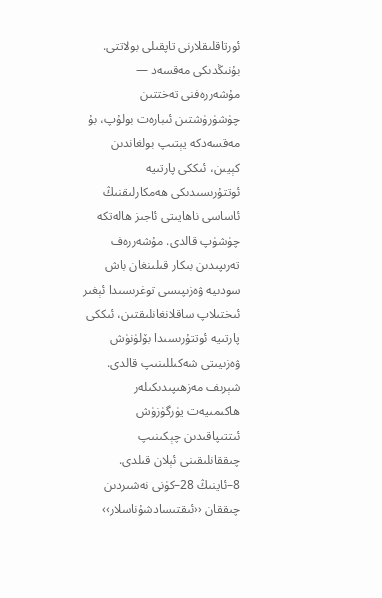ئورتاقلىقلارنى تاپقىلى بولاتتى. بۇنىڭدىكى مەقسەد — مۇشەررەفنى تەختتىن چۈشۈرۈشتىن ئىبارەت بولۇپ، بۇ مەقسەدكە يېتىپ بولغاندىن كېيىن، ئىككى پارتىيە ئوتتۇرىسىدىكى ھەمكارلىقنىڭ ئاساسى ناھايىتى ئاجىز ھالەتكە چۈشۈپ قالدى. مۇشەررەف تەرىپىدىن بىكار قىلىنغان باش سودىيە ۋەزىپىسى توغرىسىدا ئېغىر ئىختىلاپ ساقلانغانلىقتىن، ئىككى پارتىيە ئوتتۇرىسىدا بۆلۈنۈش ۋەزىيىتى شەكىللىنىپ قالدى. شېرىف مەزھىپىدىكىلەر ھاكىمىيەت يۈرگۈزۈش ئىتتىپاقىدىن چېكىنىپ چىققانلىقىنى ئېلان قىلدى. 8–ئاينىڭ 28–كۈنى نەشىردىن چىققان ‹‹ئىقتىسادشۇناسلار››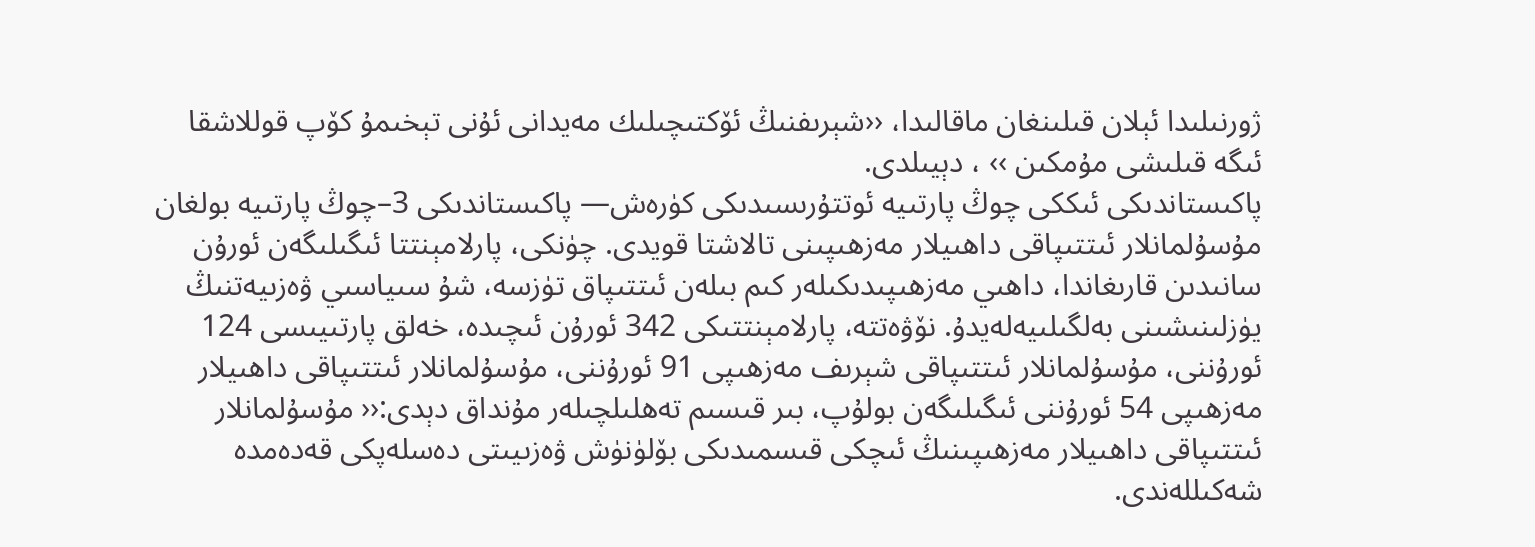ژورنىلىدا ئېلان قىلىنغان ماقالىدا، ‹‹شېرىفنىڭ ئۆكتىچىلىك مەيدانى ئۇنى تېخىمۇ كۆپ قوللاشقا ئىگە قىلىشى مۇمكىن ›› ، دېيىلدى.
پاكىستاندىكى ئىككى چوڭ پارتىيە ئوتتۇرىسىدىكى كۈرەش— پاكىستاندىكى 3–چوڭ پارتىيە بولغان مۇسۇلمانلار ئىتتىپاقى داھىيلار مەزھىپىنى تالاشتا قويدى. چۈنكى، پارلامېنتتا ئىگىلىگەن ئورۇن سانىدىن قارىغاندا، داھىي مەزھىپىدىكىلەر كىم بىلەن ئىتتىپاق تۈزسە، شۇ سىياسىي ۋەزىيەتنىڭ يۈزلىنىشىنى بەلگىلىيەلەيدۇ. نۆۋەتتە، پارلامېنتتىكى 342 ئورۇن ئىچىدە، خەلق پارتىيىسى 124 ئورۇننى، مۇسۇلمانلار ئىتتىپاقى شېرىف مەزھىپى 91 ئورۇننى، مۇسۇلمانلار ئىتتىپاقى داھىيلار مەزھىپى 54 ئورۇننى ئىگىلىگەن بولۇپ، بىر قىسىم تەھلىلچىلەر مۇنداق دېدى:‹‹ مۇسۇلمانلار ئىتتىپاقى داھىيلار مەزھىپىنىڭ ئىچكى قىسمىدىكى بۆلۈنۈش ۋەزىيىتى دەسلەپكى قەدەمدە شەكىللەندى.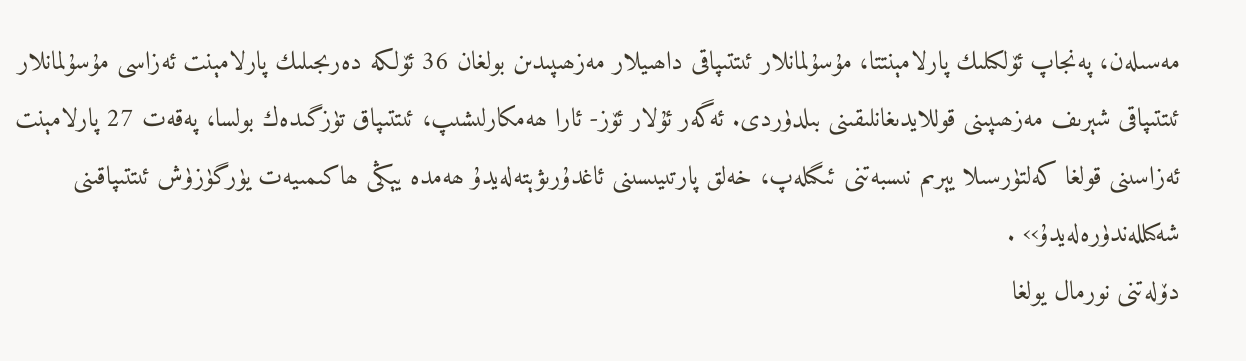مەسىلەن، پەنجاپ ئۆلكىلىك پارلامېنتتا، مۇسۇلمانلار ئىتتىپاقى داھىيلار مەزھىپىدىن بولغان 36 ئۆلكە دەرىجىلىك پارلامېنت ئەزاسى مۇسۇلمانلار ئىتتىپاقى شېرىف مەزھىپىنى قوللايدىغانلىقىنى بىلدۈردى. ئەگەر ئۇلار ئۆز- ئارا ھەمكارلىشىپ، ئىتتىپاق تۈزگىدەك بولسا، پەقەت 27 پارلامېنت ئەزاسىنى قولغا كەلتۈرسىلا يېرىم نىسبەتنى ئىگىلەپ، خەلق پارتىيىسىنى ئاغدۇرىۋېتەلەيدۇ ھەمدە يېڭى ھاكىمىيەت يۈرگۈزۈش ئىتتىپاقىنى شەكىللەندۈرەلەيدۇ›› .
دۆلەتنى نورمال يولغا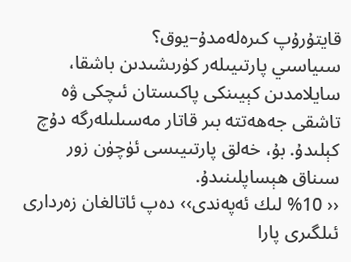قايتۇرۇپ كىرەلەمدۇ–يوق؟
سىياسىي پارتىيىلەر كۈرىشىدىن باشقا، سايلامدىن كېيىنكى پاكىستان ئىچكى ۋە تاشقى جەھەتتە بىر قاتار مەسىلىلەرگە دۇچ كېلىدۇ. بۇ، خەلق پارتىيىسى ئۈچۈن زور سىناق ھېساپلىنىدۇ.
‹‹ %10 لىك ئەپەندى›› دەپ ئاتالغان زەردارى ئىلگىرى پارا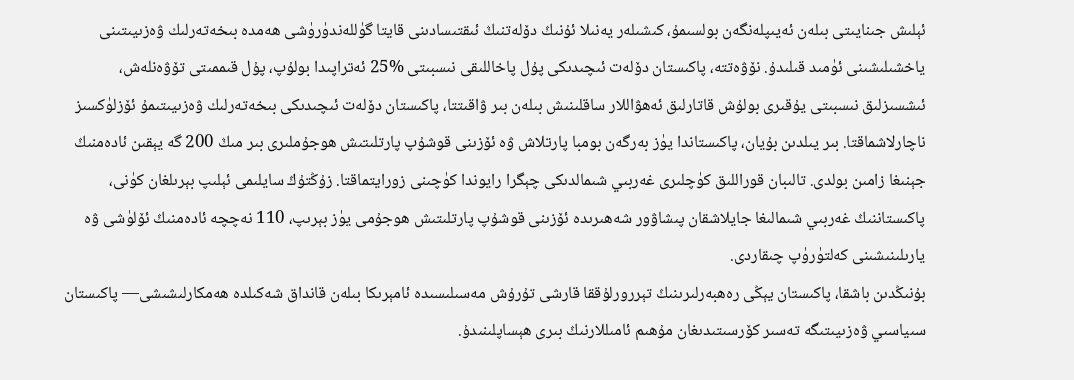ئېلىش جىنايىتى بىلەن ئەيىپلەنگەن بولسىمۇ، كىشىلەر يەنىلا ئۇنىڭ دۆلەتنىڭ ئىقتىسادىنى قايتا گۈللەندۈرۈشى ھەمدە بىخەتەرلىك ۋەزىيىتىنى ياخشىلىشىنى ئۈمىد قىلىدۇ. نۆۋەتتە، پاكىستان دۆلەت ئىچىدىكى پۇل پاخاللىقى نىسبىتى %25 ئەتراپىدا بولۇپ، پۇل قىممىتى تۆۋەنلەش، ئىشسىزلىق نىسبىتى يۇقىرى بولۇش قاتارلىق ئەھۋاللار ساقلىنىش بىلەن بىر ۋاقىتتا، پاكىستان دۆلەت ئىچىدىكى بىخەتەرلىك ۋەزىيىتىمۇ ئۆزلۈكسىز ناچارلاشماقتا. بىر يىلدىن بۇيان، پاكىستاندا يۈز بەرگەن بومبا پارتلاش ۋە ئۆزىنى قوشۇپ پارتلىتىش ھوجۇملىرى بىر مىڭ 200 گە يېقىن ئادەمنىڭ جېنىغا زامىن بولدى. تالىبان قوراللىق كۈچلىرى غەربىي شىمالدىكى چېگرا رايوندا كۈچىنى زورايتماقتا. زۇڭتۇڭ سايلىمى ئېلىپ بېرىلغان كۈنى، پاكىستاننىڭ غەربىي شىمالىغا جايلاشقان پىشاۋور شەھىرىدە ئۆزىنى قوشۇپ پارتلىتىش ھوجۇمى يۈز بېرىپ، 110 نەچچە ئادەمنىڭ ئۆلۈشى ۋە يارىلىنىشىنى كەلتۈرۈپ چىقاردى.
بۇنىڭدىن باشقا، پاكىستان يېڭى رەھبەرلىرىنىڭ تېررورلۇققا قارشى تۇرۇش مەسىلىسىدە ئامېرىكا بىلەن قانداق شەكىلدە ھەمكارلىشىشى— پاكىستان سىياسىي ۋەزىيىتىگە تەسىر كۆرسىتىدىغان مۇھىم ئامىللارنىڭ بىرى ھېساپلىنىدۇ.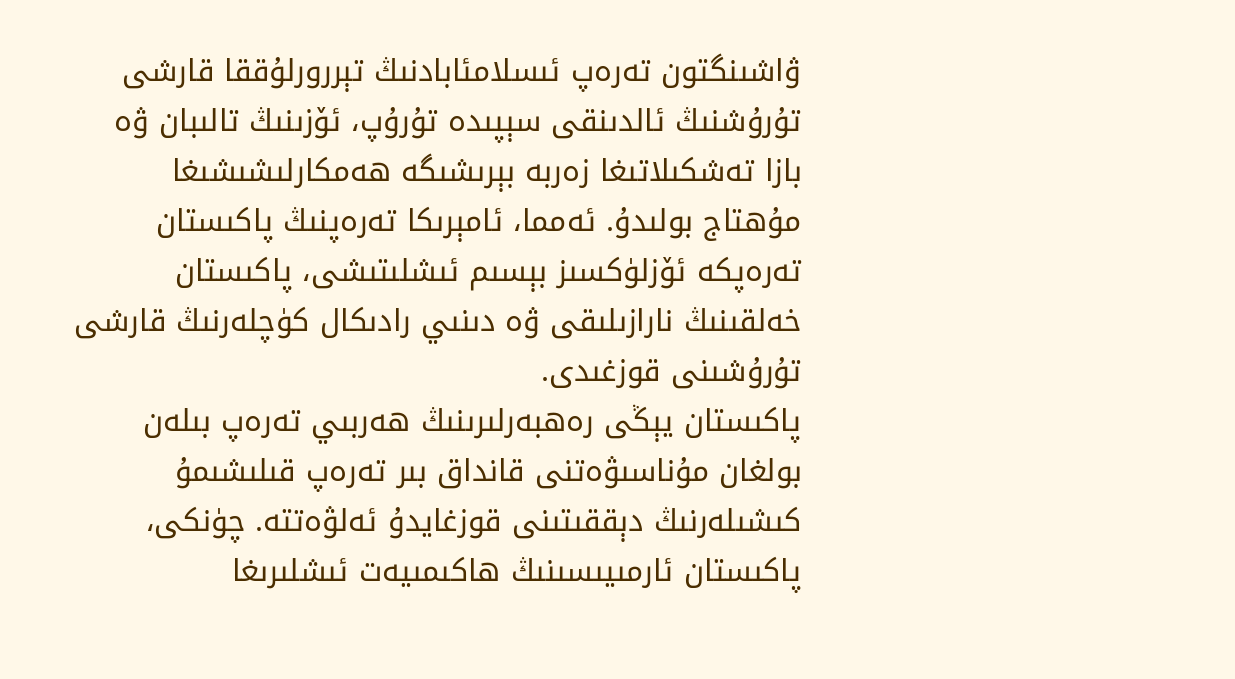ۋاشىنگتون تەرەپ ئىسلامئابادنىڭ تېررورلۇققا قارشى تۇرۇشنىڭ ئالدىنقى سېپىدە تۇرۇپ، ئۆزىنىڭ تالىبان ۋە بازا تەشكىلاتىغا زەربە بېرىشىگە ھەمكارلىشىشىغا مۇھتاج بولىدۇ. ئەمما، ئامېرىكا تەرەپنىڭ پاكىستان تەرەپكە ئۆزلۈكسىز بېسىم ئىشلىتىشى، پاكىستان خەلقىنىڭ نارازىلىقى ۋە دىنىي رادىكال كۈچلەرنىڭ قارشى تۇرۇشىنى قوزغىدى.
پاكىستان يېڭى رەھبەرلىرىنىڭ ھەربىي تەرەپ بىلەن بولغان مۇناسىۋەتنى قانداق بىر تەرەپ قىلىشىمۇ كىشىلەرنىڭ دېققىتىنى قوزغايدۇ ئەلۋەتتە. چۈنكى، پاكىستان ئارمىيىسىنىڭ ھاكىمىيەت ئىشلىرىغا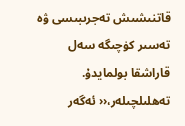قاتنىشىش تەجرىبىسى ۋە تەسىر كۈچىگە سەل قاراشقا بولمايدۇ. تەھلىلچىلەر،‹‹ ئەگەر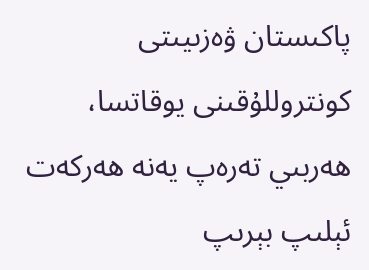پاكىستان ۋەزىيىتى كونتروللۇقىنى يوقاتسا، ھەربىي تەرەپ يەنە ھەركەت ئېلىپ بېرىپ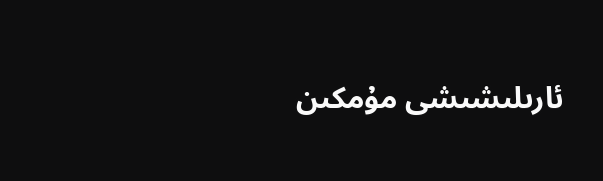ئارىلىشىشى مۇمكىن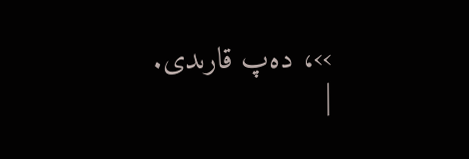››، دەپ قارىدى.
|